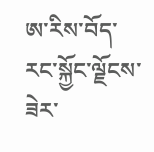ཨ་རིས་བོད་རང་སྐྱོང་ལྗོངས་ཟེར་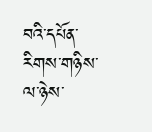བའི་དཔོན་རིགས་གཉིས་ལ་ཉེས་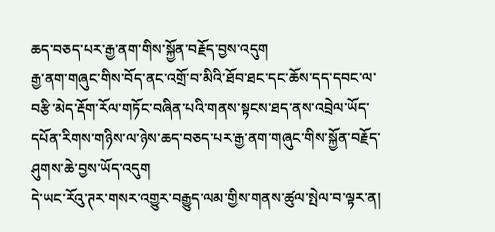ཆད་བཅད་པར་རྒྱ་ནག་གིས་སྐྱོན་བརྗོད་བྱས་འདུག
རྒྱ་ནག་གཞུང་གིས་བོད་ནང་འགྲོ་བ་མིའི་ཐོབ་ཐང་དང་ཆོས་དད་དབང་ལ་བརྩི་མེད་རྡོག་རོལ་གཏོང་བཞིན་པའི་གནས་སྟངས་ཐད་ནས་འབྲེལ་ཡོད་དཔོན་རིགས་གཉིས་ལ་ཉེས་ཆད་བཅད་པར་རྒྱ་ནག་གཞུང་གིས་སྐྱོན་བརྗོད་ཤུགས་ཆེ་བྱས་ཡོད་འདུག
དེ་ཡང་རོའུ་ཊར་གསར་འགྱུར་བརྒྱུད་ལམ་གྱིས་གནས་ཚུལ་སྤེལ་བ་ལྟར་ན།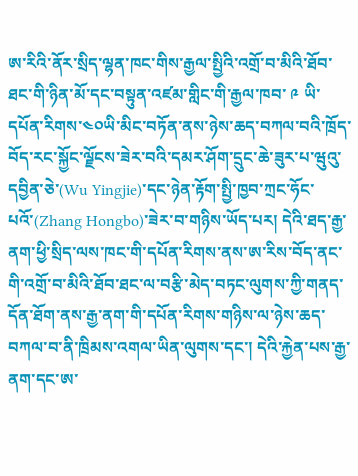ཨ་རིའི་ནོར་སྲིད་ལྷན་ཁང་གིས་རྒྱལ་སྤྱིའི་འགྲོ་བ་མིའི་ཐོབ་ཐང་གི་ཉིན་མོ་དང་བསྟུན་འཛམ་གླིང་གི་རྒྱལ་ཁབ་ ༩ ཡི་དཔོན་རིགས་༤༠ཡི་མིང་བཏོན་ནས་ཉེས་ཆད་བཀལ་བའི་ཁྲོད་བོད་རང་སྐྱོང་ལྗོངས་ཟེར་བའི་དམར་ཤོག་དྲུང་ཆེ་ཟུར་པ་ཝུའུ་དབྱིན་ཅེ་(Wu Yingjie)་དང་ཉེན་རྟོག་སྤྱི་ཁྱབ་ཀྲང་ཧོང་པའོ་(Zhang Hongbo)་ཟེར་བ་གཉིས་ཡོད་པར། དེའི་ཐད་རྒྱ་ནག་ཕྱི་སྲིད་ལས་ཁང་གི་དཔོན་རིགས་ནས་ཨ་རིས་བོད་ནང་གི་འགྲོ་བ་མིའི་ཐོབ་ཐང་ལ་བརྩི་མེད་བཏང་ལུགས་ཀྱི་གནད་དོན་ཐོག་ནས་རྒྱ་ནག་གི་དཔོན་རིགས་གཉིས་ལ་ཉེས་ཆད་བཀལ་བ་ནི་ཁྲིམས་འགལ་ཡིན་ལུགས་དང་། དེའི་རྐྱེན་པས་རྒྱ་ནག་དང་ཨ་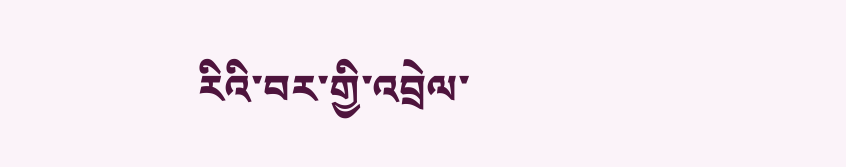རིའི་བར་གྱི་འབྲེལ་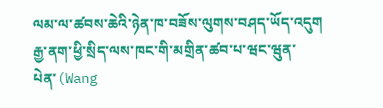ལམ་ལ་ཚབས་ཆེའི་ཉེན་ཁ་བཟོས་ལུགས་བཤད་ཡོད་འདུག
རྒྱ་ནག་ཕྱི་སྲིད་ལས་ཁང་གི་མགྲིན་ཚབ་པ་ཝང་ཝུན་པེན་(Wang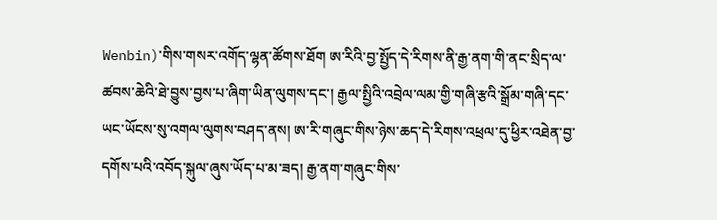Wenbin)་གིས་གསར་འགོད་ལྷན་ཚོགས་ཐོག ཨ་རིའི་བྱ་སྤྱོད་དེ་རིགས་ནི་རྒྱ་ནག་གི་ནང་སྲིད་ལ་ཚབས་ཆེའི་ཐེ་བྱུས་བྱས་པ་ཞིག་ཡིན་ལུགས་དང་། རྒྱལ་སྤྱིའི་འབྲེལ་ལམ་གྱི་གཞི་རྩའི་སྒྲོམ་གཞི་དང་ཡང་ཡོངས་སུ་འགལ་ལུགས་བཤད་ནས། ཨ་རི་གཞུང་གིས་ཉེས་ཆད་དེ་རིགས་འཕྲལ་དུ་ཕྱིར་འཐེན་བྱ་དགོས་པའི་འབོད་སྐུལ་ཞུས་ཡོད་པ་མ་ཟད། རྒྱ་ནག་གཞུང་གིས་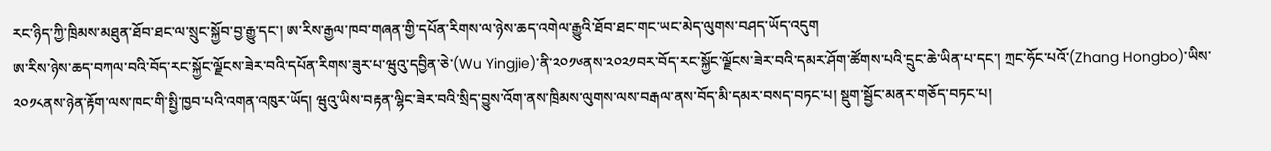རང་ཉིད་ཀྱི་ཁྲིམས་མཐུན་ཐོབ་ཐང་ལ་སྲུང་སྐྱོབ་བྱ་རྒྱུ་དང་། ཨ་རིས་རྒྱལ་ཁབ་གཞན་གྱི་དཔོན་རིགས་ལ་ཉེས་ཆད་འགེལ་རྒྱུའི་ཐོབ་ཐང་གང་ཡང་མེད་ལུགས་བཤད་ཡོད་འདུག
ཨ་རིས་ཉེས་ཆད་བཀལ་བའི་བོད་རང་སྐྱོང་ལྗོངས་ཟེར་བའི་དཔོན་རིགས་ཟུར་པ་ཝུའུ་དབྱིན་ཅེ་(Wu Yingjie)་ནི་༢༠༡༦ནས་༢༠༢༡བར་བོད་རང་སྐྱོང་ལྗོངས་ཟེར་བའི་དམར་ཤོག་ཚོགས་པའི་དྲུང་ཆེ་ཡིན་པ་དང་། ཀྲང་ཧོང་པའོ་(Zhang Hongbo)་ཡིས་ ༢༠༡༨ནས་ཉེན་རྟོག་ལས་ཁང་གི་སྤྱི་ཁྱབ་པའི་འགན་འཁུར་ཡོད། ཝུའུ་ཡིས་བརྟན་ལྷིང་ཟེར་བའི་སྲིད་བྱུས་འོག་ནས་ཁྲིམས་ལུགས་ལས་བརྒལ་ནས་བོད་མི་དམར་བསད་བཏང་པ། སྡུག་སྦྱོང་མནར་གཅོད་བཏང་པ།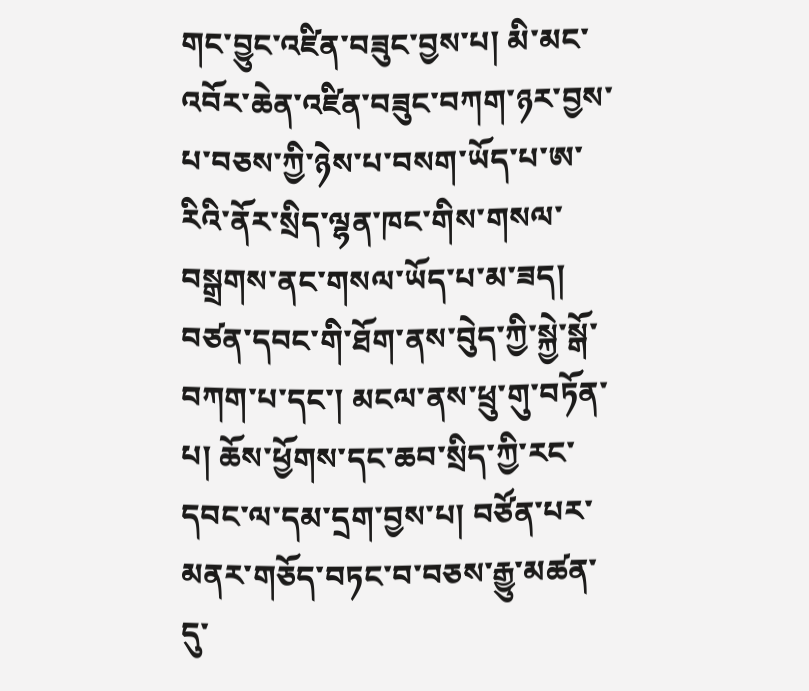གང་བྱུང་འཛིན་བཟུང་བྱས་པ། མི་མང་འབོར་ཆེན་འཛིན་བཟུང་བཀག་ཉར་བྱས་པ་བཅས་ཀྱི་ཉེས་པ་བསག་ཡོད་པ་ཨ་རིའི་ནོར་སྲིད་ལྷན་ཁང་གིས་གསལ་བསྒྲགས་ནང་གསལ་ཡོད་པ་མ་ཟད། བཙན་དབང་གི་ཐོག་ནས་བེུད་ཀྱི་སྐྱེ་སྒོ་བཀག་པ་དང་། མངལ་ནས་ཕྲུ་གུ་བཏོན་པ། ཆོས་ཕྱོགས་དང་ཆབ་སྲིད་ཀྱི་རང་དབང་ལ་དམ་དྲག་བྱས་པ། བཙོན་པར་མནར་གཅོད་བཏང་བ་བཅས་རྒྱུ་མཚན་དུ་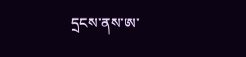དྲངས་ནས་ཨ་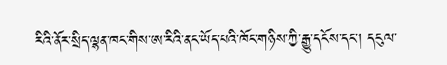རིའི་ནོར་སྲིད་ལྷན་ཁང་གིས་ཨ་རིའི་ནང་ཡོད་པའི་ཁོང་གཉིས་ཀྱི་རྒྱུ་དངོས་དང་། དངུལ་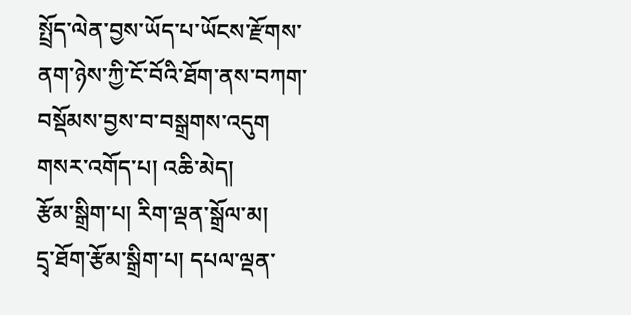སྤྲོད་ལེན་བྱས་ཡོད་པ་ཡོངས་རྫོགས་ནག་ཉེས་ཀྱི་ངོ་བོའི་ཐོག་ནས་བཀག་བསྡོམས་བྱས་བ་བསྒྲགས་འདུག
གསར་འགོད་པ། འཆི་མེད།
རྩོམ་སྒྲིག་པ། རིག་ལྡན་སྒྲོལ་མ།
དྲྭ་ཐོག་རྩོམ་སྒྲིག་པ། དཔལ་ལྡན་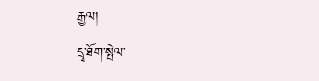རྒྱལ།
དྲྭ་ཐོག་སྤེལ་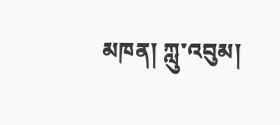མཁན། ཀླུ་འབུམ།